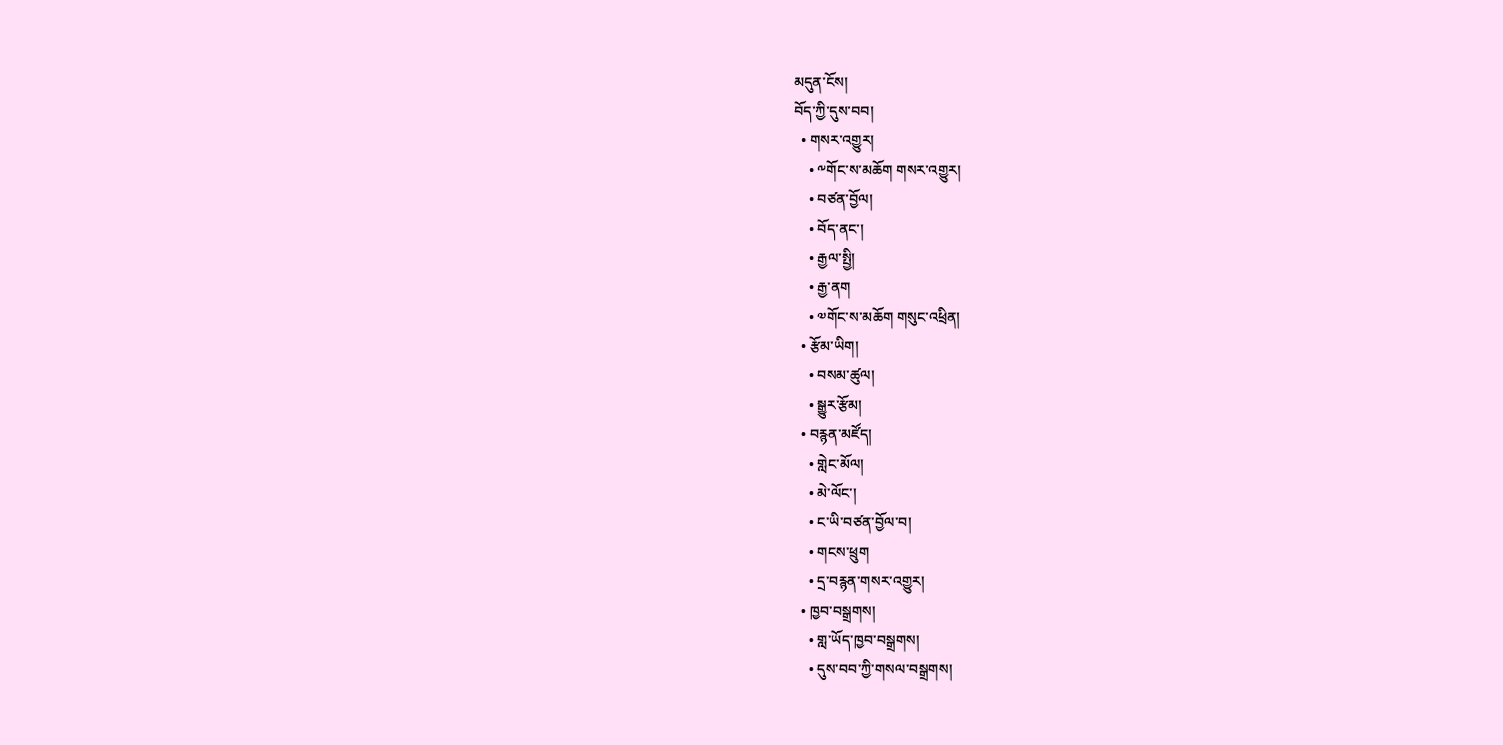མདུན་ངོས།
བོད་ཀྱི་དུས་བབ།
  • གསར་འགྱུར།
    • ༸གོང་ས་མཆོག གསར་འགྱུར།
    • བཙན་བྱོལ།
    • བོད་ནང་།
    • རྒྱལ་སྤྱི།
    • རྒྱ་ནག
    • ༧གོང་ས་མཆོག གསུང་འཕྲིན།
  • རྩོམ་ཡིག།
    • བསམ་ཚུལ།
    • སྒྱུར་རྩོམ།
  • བརྙན་མཛོད།
    • གླེང་མོལ།
    • མེ་ལོང་།
    • ང་ཡི་བཙན་བྱོལ་བ།
    • གངས་ཕྲུག
    • དྲ་བརྙན་གསར་འགྱུར།
  • ཁྱབ་བསྒྲགས།
    • གླ་ཡོད་ཁྱབ་བསྒྲགས།
    • དུས་བབ་ཀྱི་གསལ་བསྒྲགས།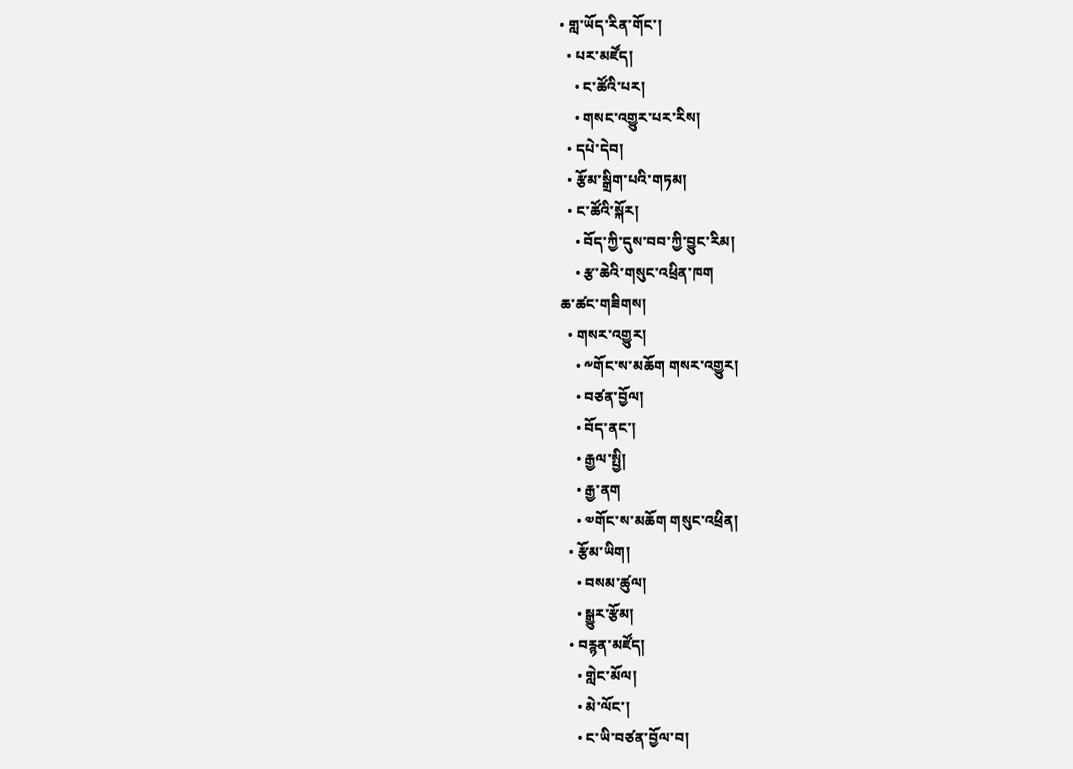• གླ་ཡོད་རིན་གོང་།
  • པར་མཛོད།
    • ང་ཚོའི་པར།
    • གསང་འགྱུར་པར་རིས།
  • དཔེ་དེབ།
  • རྩོམ་སྒྲིག་པའི་གཏམ།
  • ང་ཚོའི་སྐོར།
    • བོད་ཀྱི་དུས་བབ་ཀྱི་བྱུང་རིམ།
    • རྩ་ཆེའི་གསུང་འཕྲིན་ཁག
ཆ་ཚང་གཟིགས།
  • གསར་འགྱུར།
    • ༸གོང་ས་མཆོག གསར་འགྱུར།
    • བཙན་བྱོལ།
    • བོད་ནང་།
    • རྒྱལ་སྤྱི།
    • རྒྱ་ནག
    • ༧གོང་ས་མཆོག གསུང་འཕྲིན།
  • རྩོམ་ཡིག།
    • བསམ་ཚུལ།
    • སྒྱུར་རྩོམ།
  • བརྙན་མཛོད།
    • གླེང་མོལ།
    • མེ་ལོང་།
    • ང་ཡི་བཙན་བྱོལ་བ།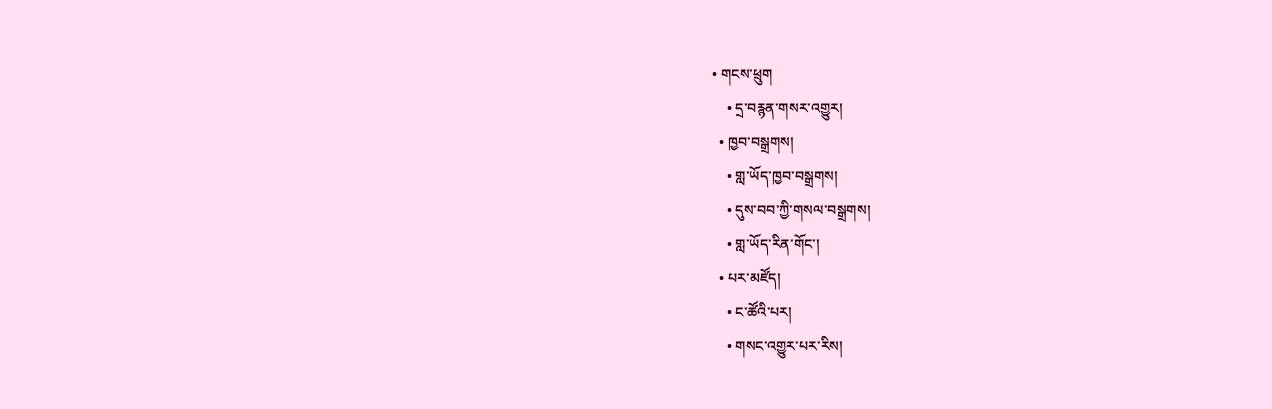• གངས་ཕྲུག
    • དྲ་བརྙན་གསར་འགྱུར།
  • ཁྱབ་བསྒྲགས།
    • གླ་ཡོད་ཁྱབ་བསྒྲགས།
    • དུས་བབ་ཀྱི་གསལ་བསྒྲགས།
    • གླ་ཡོད་རིན་གོང་།
  • པར་མཛོད།
    • ང་ཚོའི་པར།
    • གསང་འགྱུར་པར་རིས།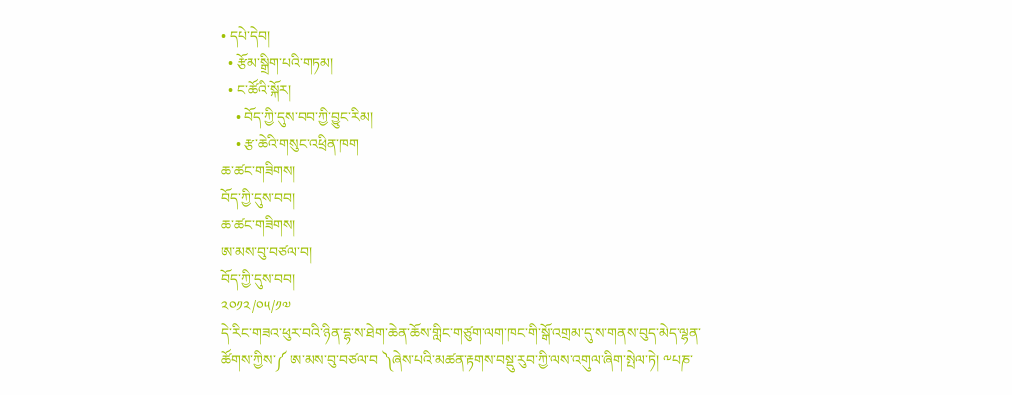• དཔེ་དེབ།
  • རྩོམ་སྒྲིག་པའི་གཏམ།
  • ང་ཚོའི་སྐོར།
    • བོད་ཀྱི་དུས་བབ་ཀྱི་བྱུང་རིམ།
    • རྩ་ཆེའི་གསུང་འཕྲིན་ཁག
ཆ་ཚང་གཟིགས།
བོད་ཀྱི་དུས་བབ།
ཆ་ཚང་གཟིགས།
ཨ་མས་བུ་བཙལ་བ།
བོད་ཀྱི་དུས་བབ།
༢༠༡༢/༠༥/༡༧
དེ་རིང་གཟའ་ཕུར་བའི་ཉིན་དྷ་ས་ཐེག་ཆེན་ཆོས་གླིང་གཙུག་ལག་ཁང་གི་སྒོ་འགྲམ་དུ་ས་གནས་བུད་མེད་ལྷན་ཚོགས་ཀྱིས་༼ ཨ་མས་བུ་བཙལ་བ ༽ཞེས་པའི་མཚན་རྟགས་བསྡུ་རུབ་ཀྱི་ལས་འགུལ་ཞིག་སྤེལ་ཏེ། ༸པཎ་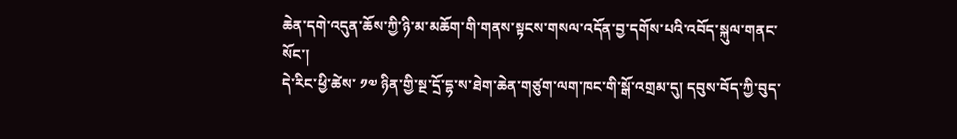ཆེན་དགེ་འདུན་ཆོས་ཀྱི་ཉི་མ་མཆོག་གི་གནས་སྟངས་གསལ་འདོན་བྱ་དགོས་པའི་འབོད་སྐུལ་གནང་སོང་།
དེ་རིང་ཕྱི་ཚེས་ ༡༧ ཉིན་གྱི་སྔ་དྲོ་དྷ་ས་ཐེག་ཆེན་གཙུག་ལག་ཁང་གི་སྒོ་འགྲམ་དུ། དབུས་བོད་ཀྱི་བུད་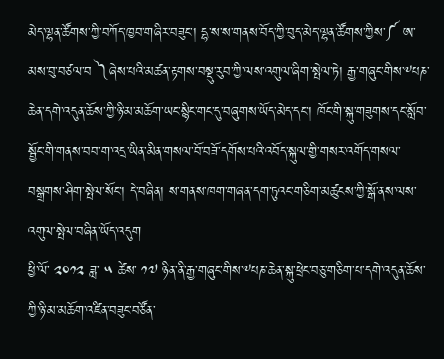མེད་ལྷན་ཚོགས་ཀྱི་བཀོད་ཁྱབ་གཞིར་བཟུང་། དྷ་ས་ས་གནས་བོད་ཀྱི་བུད་མེད་ལྷན་ཚོགས་ཀྱིས་༼ ཨ་མས་བུ་བཙལ་བ ༽ཞེས་པའི་མཚན་རྟགས་བསྡུ་རུབ་ཀྱི་ལས་འགུལ་ཞིག་སྤེལ་ཏེ། རྒྱ་གཞུང་གིས་༸པཎ་ཆེན་དགེ་འདུན་ཆོས་ཀྱི་ཉི་མ་མཆོག་ཡང་སྙིང་གང་དུ་བཞུགས་ཡོད་མེད་དང་། ཁོང་གི་སྐུ་གཟུགས་དང་སློབ་སྦྱོང་གི་གནས་བབ་ག་འདྲ་ཡིན་མིན་གསལ་བོ་བཟོ་དགོས་པའི་འབོད་སྐུལ་གྱི་གསར་འགོད་གསལ་བསྒྲགས་ཤིག་སྤེལ་སོང་། དེ་བཞིན། ས་གནས་ཁག་གཞན་དག་ཏུའང་གཅིག་མཚུངས་ཀྱི་སྒོ་ནས་ལས་འགུལ་སྤེལ་བཞིན་ཡོད་འདུག
ཕྱི་ལོ་ ༢༠༡༢ ཟླ་ ༥ ཚེས་ ༡༧ ཉིན་ནི་རྒྱ་གཞུང་གིས་༸པཎ་ཆེན་སྐུ་ཕྲེང་བཅུ་གཅིག་པ་དགེ་འདུན་ཆོས་ཀྱི་ཉི་མ་མཆོག་འཛིན་བཟུང་བཙོན་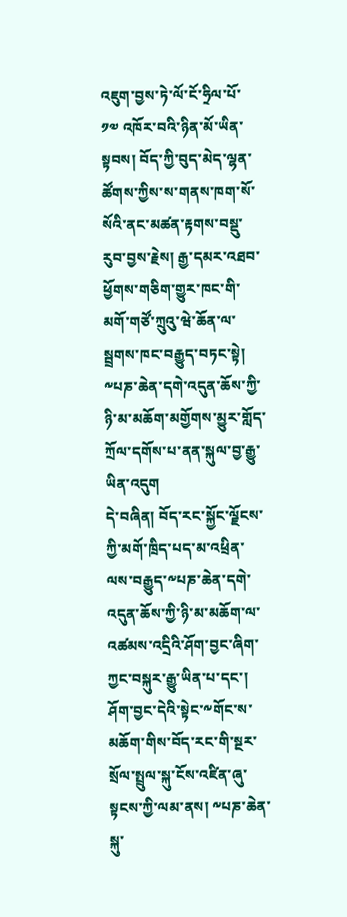འཇུག་བྱས་ཏེ་ལོ་ངོ་ཧྲིལ་པོ་ ༡༧ འཁོར་བའི་ཉིན་མོ་ཡིན་སྟབས། བོད་ཀྱི་བུད་མེད་ལྷན་ཚོགས་ཀྱིས་ས་གནས་ཁག་སོ་སོའི་ནང་མཚན་རྟགས་བསྡུ་རུབ་བྱས་རྗེས། རྒྱ་དམར་འཐབ་ཕྱོགས་གཅིག་གྱུར་ཁང་གི་མགོ་གཙོ་ཀྲུའུ་ཝེ་ཆོན་ལ་སྦྲགས་ཁང་བརྒྱུད་བཏང་སྟེ། ༸པཎ་ཆེན་དགེ་འདུན་ཆོས་ཀྱི་ཉི་མ་མཆོག་མགྱོགས་མྱུར་གློད་ཀྲོལ་དགོས་པ་ནན་སྐུལ་བྱ་རྒྱུ་ཡིན་འདུག
དེ་བཞིན། བོད་རང་སྐྱོང་ལྗོངས་ཀྱི་མགོ་ཁྲིད་པད་མ་འཕྲིན་ལས་བརྒྱུད་༸པཎ་ཆེན་དགེ་འདུན་ཆོས་ཀྱི་ཉི་མ་མཆོག་ལ་འཚམས་འདྲིའི་ཤོག་བྱང་ཞིག་ཀྱང་བསྐུར་རྒྱུ་ཡིན་པ་དང་། ཤོག་བྱང་དེའི་སྟེང་༸གོང་ས་མཆོག་གིས་བོད་རང་གི་སྔར་སྲོལ་སྤྲུལ་སྐུ་ངོས་འཛིན་ཞུ་སྟངས་ཀྱི་ལམ་ནས། ༸པཎ་ཆེན་སྐུ་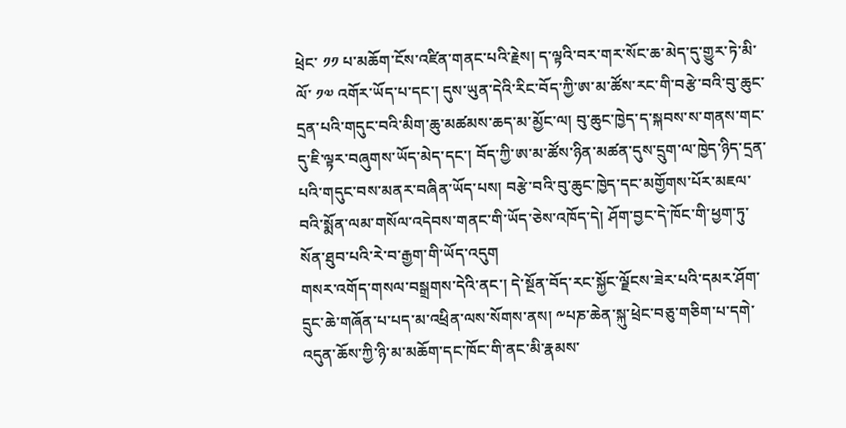ཕྲེང་ ༡༡ པ་མཆོག་ངོས་འཛིན་གནང་པའི་རྗེས། ད་ལྟའི་བར་གར་སོང་ཆ་མེད་དུ་གྱུར་ཏེ་མི་ལོ་ ༡༧ འགོར་ཡོད་པ་དང་། དུས་ཡུན་དེའི་རིང་བོད་ཀྱི་ཨ་མ་ཚོས་རང་གི་བརྩེ་བའི་བུ་ཆུང་དྲན་པའི་གདུང་བའི་མིག་ཆུ་མཚམས་ཆད་མ་མྱོང་ལ། བུ་ཆུང་ཁྱེད་ད་སྐབས་ས་གནས་གང་དུ་ཇི་ལྟར་བཞུགས་ཡོད་མེད་དང་། བོད་ཀྱི་ཨ་མ་ཚོས་ཉིན་མཚན་དུས་དྲུག་ལ་ཁྱེད་ཉིད་དྲན་པའི་གདུང་བས་མནར་བཞིན་ཡོད་པས། བརྩེ་བའི་བུ་ཆུང་ཁྱེད་དང་མགྱོགས་པོར་མཇལ་བའི་སྨོན་ལམ་གསོལ་འདེབས་གནང་གི་ཡོད་ཅེས་འཁོད་དེ། ཤོག་བྱང་དེ་ཁོང་གི་ཕྱག་ཏུ་སོན་ཐུབ་པའི་རེ་བ་རྒྱག་གི་ཡོད་འདུག
གསར་འགོད་གསལ་བསྒྲགས་དེའི་ནང་། དེ་སྔོན་བོད་རང་སྐྱོང་ལྗོངས་ཟེར་པའི་དམར་ཤོག་དྲུང་ཆེ་གཞོན་པ་པད་མ་འཕྲིན་ལས་སོགས་ནས། ༸པཎ་ཆེན་སྐུ་ཕྲེང་བཅུ་གཅིག་པ་དགེ་འདུན་ཆོས་ཀྱི་ཉི་མ་མཆོག་དང་ཁོང་གི་ནང་མི་རྣམས་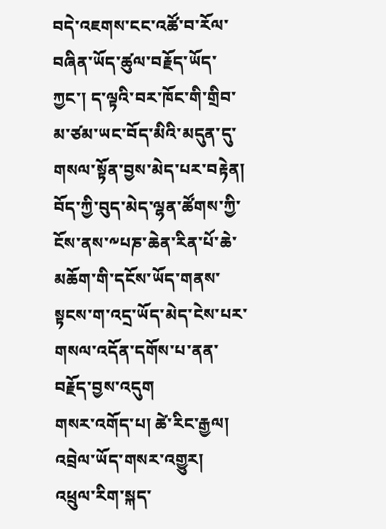བདེ་འཇགས་ངང་འཚོ་བ་རོལ་བཞིན་ཡོད་ཚུལ་བརྗོད་ཡོད་ཀྱང་། ད་ལྟའི་བར་ཁོང་གི་གྲིབ་མ་ཙམ་ཡང་བོད་མིའི་མདུན་དུ་གསལ་སྟོན་བྱས་མེད་པར་བརྟེན། བོད་ཀྱི་བུད་མེད་ལྷན་ཚོགས་ཀྱི་ངོས་ནས་༸པཎ་ཆེན་རིན་པོ་ཆེ་མཆོག་གི་དངོས་ཡོད་གནས་སྟངས་ག་འདྲ་ཡོད་མེད་ངེས་པར་གསལ་འདོན་དགོས་པ་ནན་བརྗོད་བྱས་འདུག
གསར་འགོད་པ། ཚེ་རིང་རྒྱལ།
འབྲེལ་ཡོད་གསར་འགྱུར།
འཕྲུལ་རིག་སྐད་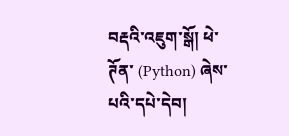བརྡའི་འཇུག་སྒོ། ཕེ་ཊོན་ (Python) ཞེས་པའི་དཔེ་དེབ།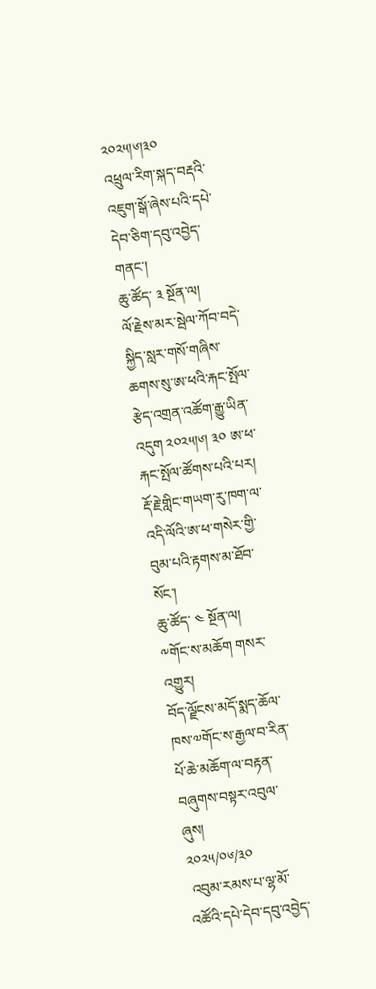༢༠༢༥།༦།༣༠
འཕྲུལ་རིག་སྐད་བརྡའི་འཇུག་སྒོ་ཞེས་པའི་དཔེ་དེབ་ཅིག་དབུ་འབྱེད་གནང་།
ཆུ་ཚོད་ ༣ སྔོན་ལ།
ལོ་རྗེས་མར་སྦེལ་ཀོབ་བདེ་སྐྱིད་སླར་གསོ་གཞིས་ཆགས་སུ་ཨ་ཕའི་རྐང་སྤོལ་རྩེད་འགྲན་འཚོག་རྒྱུ་ཡིན་འདུག ༢༠༢༥།༦། ༣༠ ཨ་ཕ་རྐང་སྤོལ་ཚོགས་པའི་པར།
རྡོ་རྗེ་གླིང་གཡག་རུ་ཁག་ལ་འདི་ལོའི་ཨ་ཕ་གསེར་གྱི་བུམ་པའི་རྟགས་མ་ཐོབ་སོང་།
ཆུ་ཚོད་ ༤ སྔོན་ལ།
༸གོང་ས་མཆོག གསར་འགྱུར།
བོད་ལྗོངས་མདོ་སྨད་ཆོལ་ཁས་༧གོང་ས་རྒྱལ་བ་རིན་པོ་ཆེ་མཆོག་ལ་བརྟན་བཞུགས་བསྟར་འབུལ་ཞུས།
༢༠༢༥/༠༦/༣༠
 འབུམ་རམས་པ་ལྷ་མོ་འཚོའི་དཔེ་དེབ་དབུ་འབྱེད་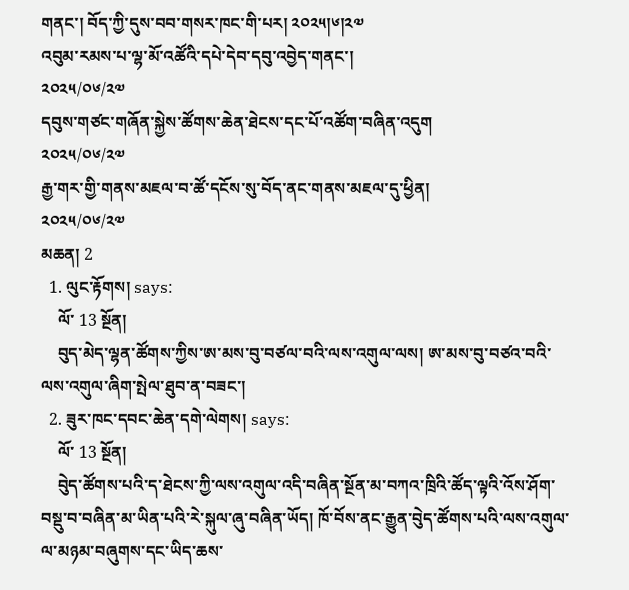གནང་། བོད་ཀྱི་དུས་བབ་གསར་ཁང་གི་པར། ༢༠༢༥།༦།༢༧
འབུམ་རམས་པ་ལྷ་མོ་འཚོའི་དཔེ་དེབ་དབུ་འབྱེད་གནང་།
༢༠༢༥/༠༦/༢༧
དབུས་གཙང་གཞོན་སྐྱེས་ཚོགས་ཆེན་ཐེངས་དང་པོ་འཚོག་བཞིན་འདུག
༢༠༢༥/༠༦/༢༧
རྒྱ་གར་གྱི་གནས་མཇལ་བ་ཚོ་དངོས་སུ་བོད་ནང་གནས་མཇལ་དུ་ཕྱིན།
༢༠༢༥/༠༦/༢༧
མཆན། 2
  1. ལུང་རྟོགས། says:
    ལོ་ 13 སྔོན།
    བུད་མེད་ལྷན་ཚོགས་ཀྱིས་ཨ་མས་བུ་བཙལ་བའི་ལས་འགུལ་ལས། ཨ་མས་བུ་བཙའ་བའི་ལས་འགུལ་ཞིག་སྤེལ་ཐུབ་ན་བཟང་།
  2. ཟུར་ཁང་དབང་ཆེན་དགེ་ལེགས། says:
    ལོ་ 13 སྔོན།
    བེུད་ཚོགས་པའི་ད་ཐེངས་ཀྱི་ལས་འགུལ་འདི་བཞིན་སྔོན་མ་བཀའ་ཁྲིའི་ཚོད་ལྟའི་འོས་ཤོག་བསྡུ་བ་བཞིན་མ་ཡིན་པའི་རེ་སྐུལ་ཞུ་བཞིན་ཡོད། ཁོ་བོས་ནང་རྒྱུན་བེུད་ཚོགས་པའི་ལས་འགུལ་ལ་མཉམ་བཞུགས་དང་ཡིད་ཆས་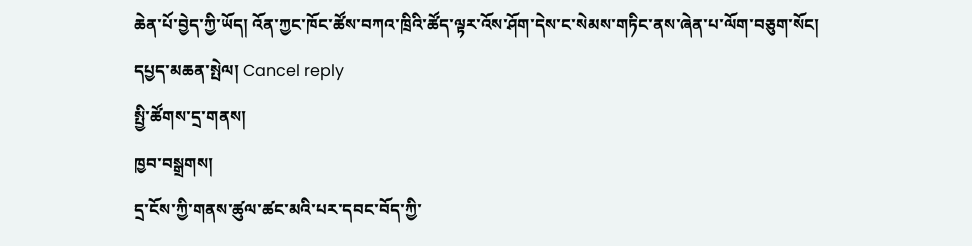ཆེན་པོ་བྱེད་ཀྱི་ཡོད། འོན་ཀྱང་ཁོང་ཚོས་བཀའ་ཁྲིའི་ཚོད་ལྟར་འོས་ཤོག་དེས་ང་སེམས་གཏིང་ནས་ཞེན་པ་ལོག་བཅུག་སོང།
དཔྱད་མཆན་སྤེལ། Cancel reply
སྤྱི་ཚོགས་དྲ་གནས།
ཁྱབ་བསྒྲགས།
དྲ་ངོས་ཀྱི་གནས་ཚུལ་ཚང་མའི་པར་དབང་བོད་ཀྱི་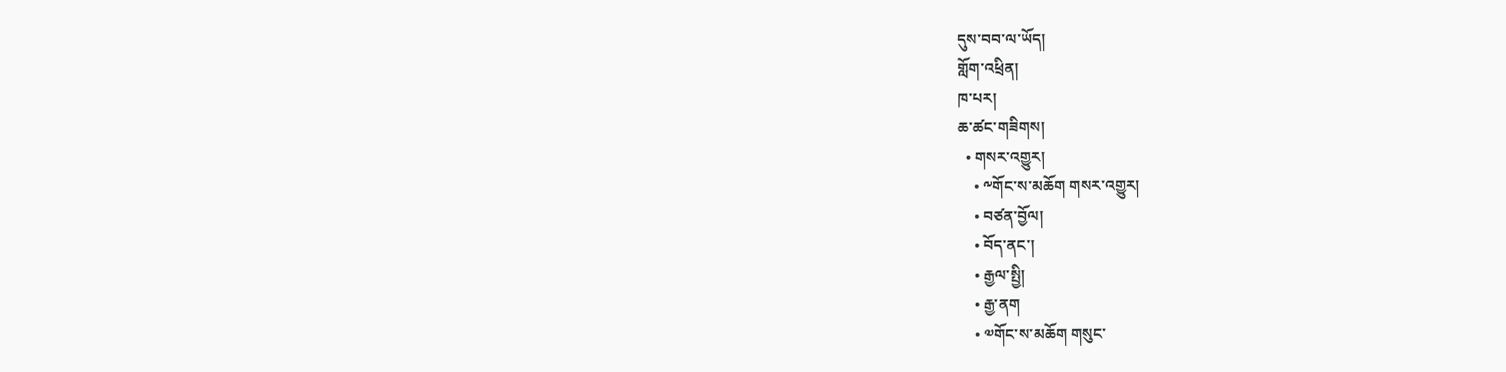དུས་བབ་ལ་ཡོད།
གློག་འཕྲིན།
ཁ་པར།
ཆ་ཚང་གཟིགས།
  • གསར་འགྱུར།
    • ༸གོང་ས་མཆོག གསར་འགྱུར།
    • བཙན་བྱོལ།
    • བོད་ནང་།
    • རྒྱལ་སྤྱི།
    • རྒྱ་ནག
    • ༧གོང་ས་མཆོག གསུང་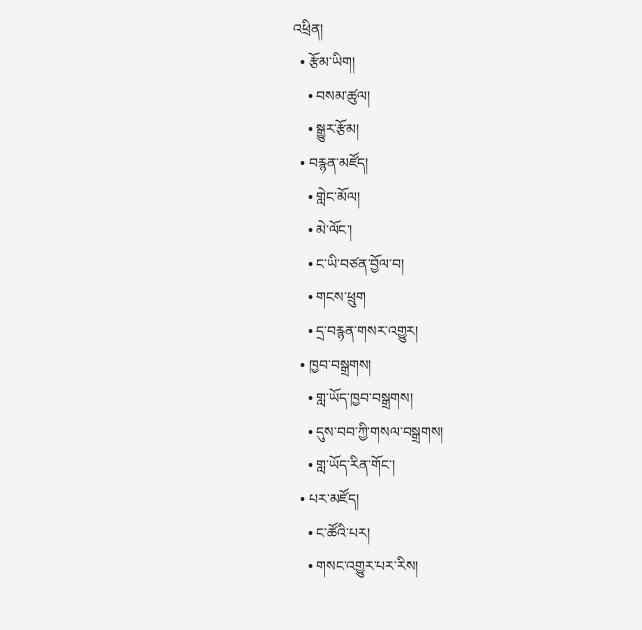འཕྲིན།
  • རྩོམ་ཡིག།
    • བསམ་ཚུལ།
    • སྒྱུར་རྩོམ།
  • བརྙན་མཛོད།
    • གླེང་མོལ།
    • མེ་ལོང་།
    • ང་ཡི་བཙན་བྱོལ་བ།
    • གངས་ཕྲུག
    • དྲ་བརྙན་གསར་འགྱུར།
  • ཁྱབ་བསྒྲགས།
    • གླ་ཡོད་ཁྱབ་བསྒྲགས།
    • དུས་བབ་ཀྱི་གསལ་བསྒྲགས།
    • གླ་ཡོད་རིན་གོང་།
  • པར་མཛོད།
    • ང་ཚོའི་པར།
    • གསང་འགྱུར་པར་རིས།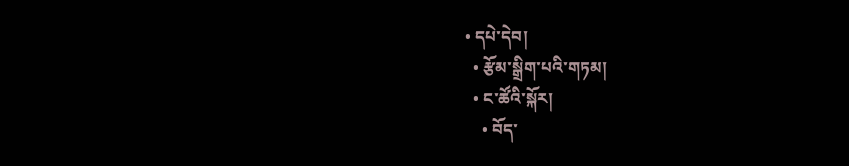• དཔེ་དེབ།
  • རྩོམ་སྒྲིག་པའི་གཏམ།
  • ང་ཚོའི་སྐོར།
    • བོད་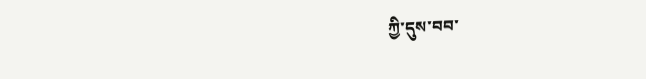ཀྱི་དུས་བབ་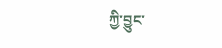ཀྱི་བྱུང་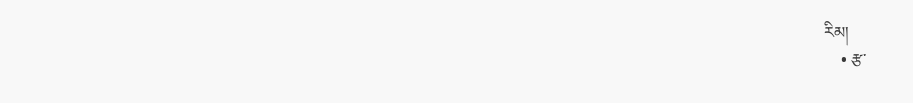རིམ།
    • རྩ་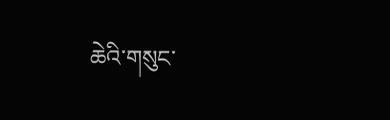ཆེའི་གསུང་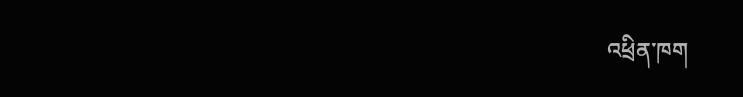འཕྲིན་ཁག